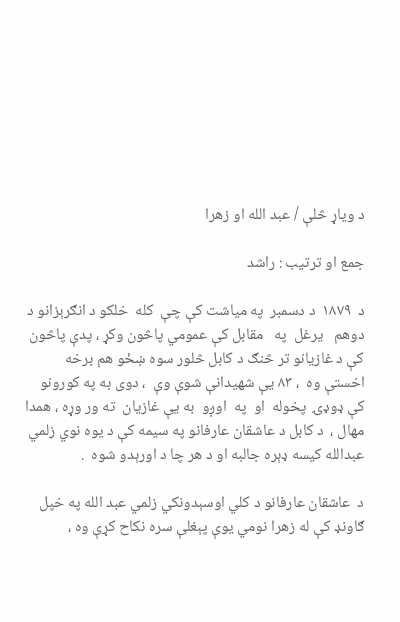د ویاړ څلې / عبد الله او زهرا

جمع او ترتیب : راشد

د  ۱۸۷۹  د دسمبر  په مياشت کې چې  کله  خلکو د انګرېزانو د  دوهم   يرغل  په   مقابل کې عمومي پاڅون وکړ ، پدې پاڅون کې د غازيانو تر څنګ د کابل څلور سوه ښځو هم برخه اخستې وه  ، ۸۳ يې شهيدانې شوې وې  ، دوی به په کورونو کې ډوډۍ  پخوله  او  په  اوږو  به يې غازيان  ته ور وړه ، همدا مهال ،  د کابل د عاشقان عارفانو په سيمه کې د يوه نوي زلمي عبدالله کيسه ډېره جالبه او د هر چا د اورېدو شوه  .

د  عاشقان عارفانو د کلي اوسېدونکي زلمي عبد الله په خپل ګاونډ کې له زهرا نومي يوې پېغلې سره نکاح کړې وه ،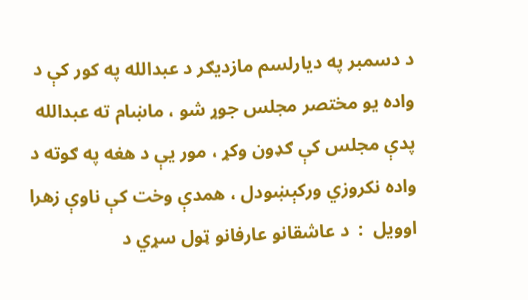د دسمبر په ديارلسم مازديګر د عبدالله په کور کې د واده يو مختصر مجلس جوړ شو ، ماښام ته عبدالله پدې مجلس کې ګډون وکړ ، مور يې د هغه په ګوته د واده نکروزي ورکېښودل ، همدې وخت کې ناوې زهرا  اوويل  :  د عاشقانو عارفانو ټول سړي د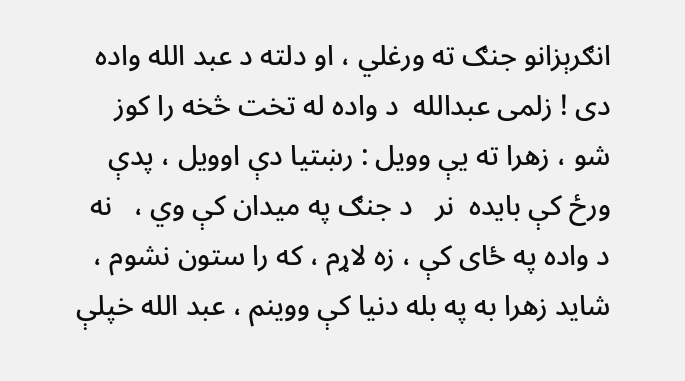انګرېزانو جنګ ته ورغلي ، او دلته د عبد الله واده دی ! زلمی عبدالله  د واده له تخت څخه را کوز شو ، زهرا ته يې وويل : رښتيا دې اوويل ، پدې ورځ کې بايده  نر   د جنګ په ميدان کې وي ،   نه د واده په ځای کې ، زه لاړم ، که را ستون نشوم ، شايد زهرا به په بله دنيا کې ووينم ، عبد الله خپلې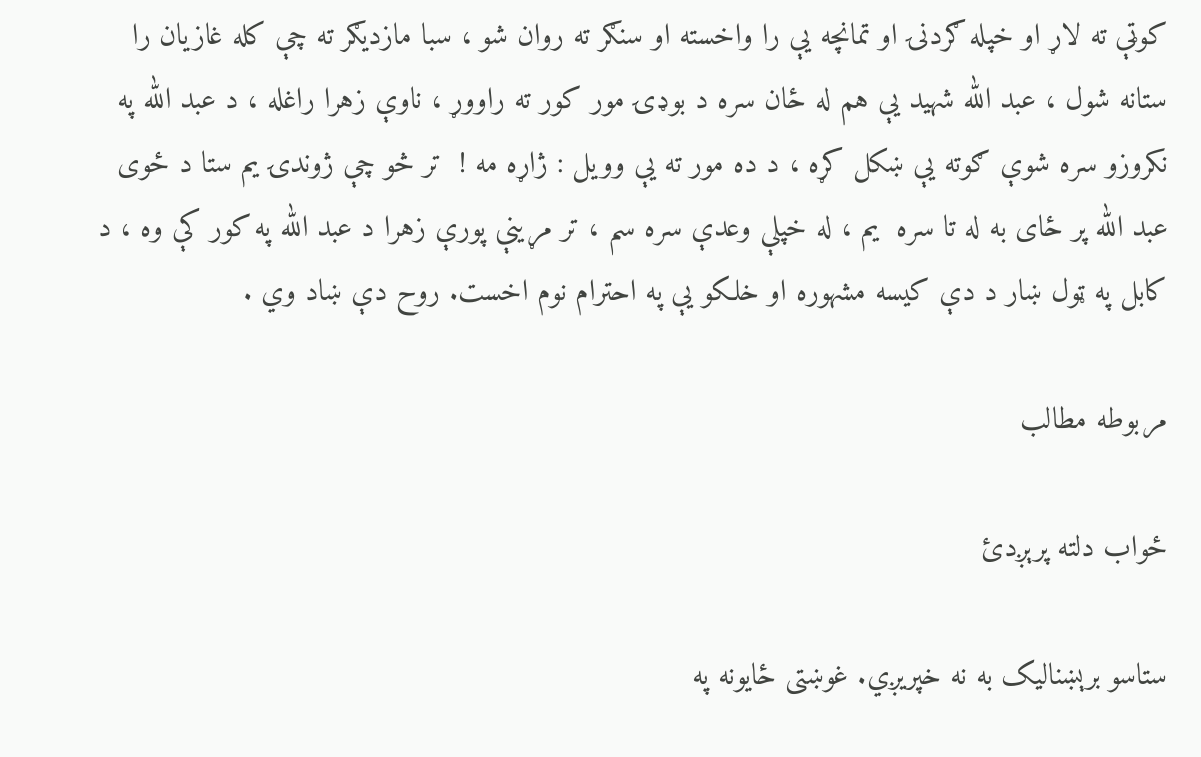کوټې ته لاړ او خپله ګردنۍ او تمانچه يې را واخسته او سنګر ته روان شو ، سبا مازديګر ته چې کله غازيان را ستانه شول ، عبد الله شهيد يې هم له ځان سره د بوډۍ مور کور ته راووړ ، ناوې زهرا راغله ، د عبد الله په نکروزو سره شوې ګوته يې ښکل کړه ، د ده مور ته يې وويل : ژاړه مه !  تر څو چې ژوندۍ يم ستا د ځوی عبد الله پر ځای به له تا سره  يم ، له خپلې وعدې سره سم ، تر مړينې پورې زهرا د عبد الله په کور کې وه ، د کابل په ټول ښار د دې کيسه مشهوره او خلکو يې په احترام نوم اخست. روح دې ښاد وي .

مربوطه مطالب

ځواب دلته پرېږدئ

ستاسو برېښناليک به نه خپريږي. غوښتى ځایونه په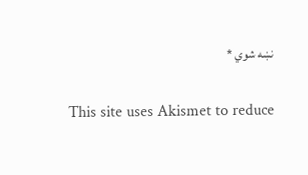نښه شوي *

This site uses Akismet to reduce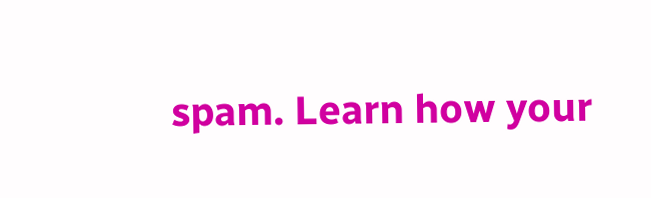spam. Learn how your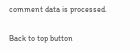comment data is processed.

Back to top button